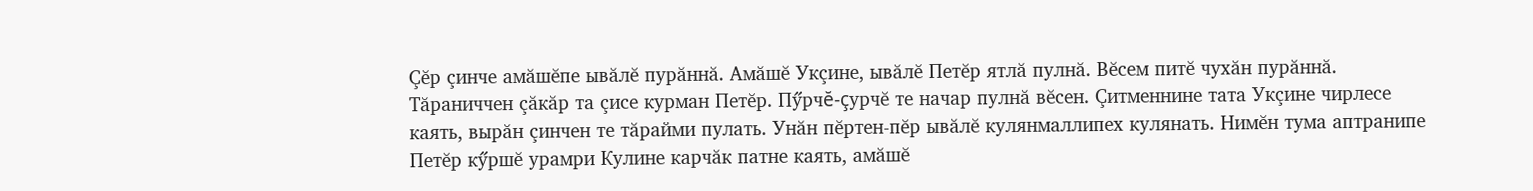Çĕр çинче амăшĕпе ывăлĕ пурăннă. Амăшĕ Укçине, ывăлĕ Петĕр ятлă пулнă. Вĕсем питĕ чухăн пурăннă. Тăраниччен çăкăр та çисе курман Петĕр. Пӳрчĕ-çурчĕ те начар пулнă вĕсен. Çитменнине тата Укçине чирлесе каять, вырăн çинчен те тăрайми пулать. Унăн пĕртен-пĕр ывăлĕ кулянмаллипех кулянать. Нимĕн тума аптранипе Петĕр кӳршĕ урамри Кулине карчăк патне каять, амăшĕ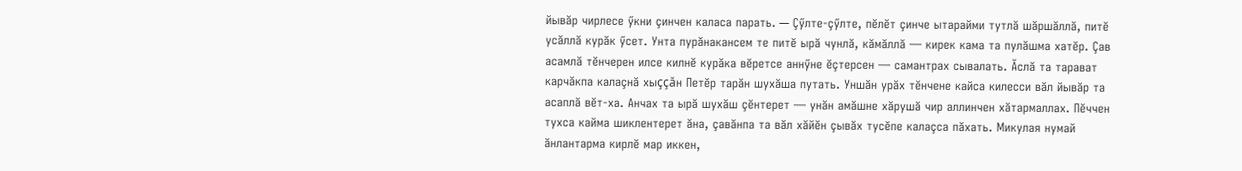йывăр чирлесе ӳкни çинчен каласа парать. ─ Çӳлте-çӳлте, пĕлĕт çинче ытарайми тутлă шăршăллă, питĕ усăллă курăк ӳсет. Унта пурăнакансем те питĕ ырă чунлă, кăмăллă — кирек кама та пулăшма хатĕр. Çав асамлă тĕнчерен илсе килнĕ курăка вĕретсе аннӳне ĕçтерсен — самантрах сывалать. Ăслă та тарават карчăкпа калаçнă хыççăн Петĕр тарăн шухăша путать. Уншăн урăх тĕнчене кайса килесси вăл йывăр та асаплă вĕт-ха. Анчах та ырă шухăш çĕнтерет — унăн амăшне хăрушă чир аллинчен хăтармаллах. Пĕччен тухса кайма шиклентерет ăна, çавăнпа та вăл хăйĕн çывăх тусĕпе калаçса пăхать. Микулая нумай ăнлантарма кирлĕ мар иккен,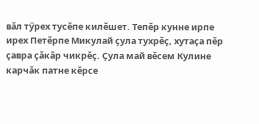вăл тӳрех тусĕпе килĕшет. Тепĕр кунне ирпе ирех Петĕрпе Микулай çула тухрĕç, хутаçа пĕр çавра çăкăр чикрĕç. Çула май вĕсем Кулине карчăк патне кĕрсе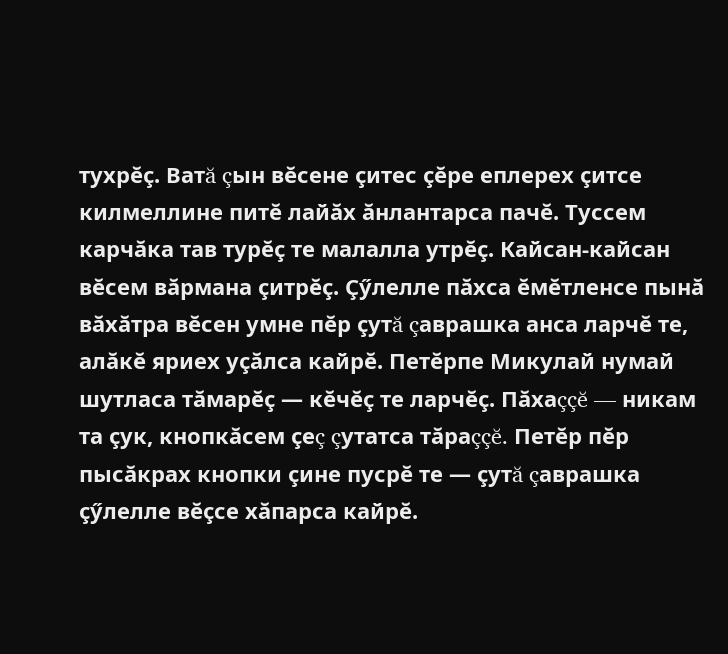тухрĕç. Ватă çын вĕсене çитес çĕре еплерех çитсе килмеллине питĕ лайăх ăнлантарса пачĕ. Туссем карчăка тав турĕç те малалла утрĕç. Кайсан-кайсан вĕсем вăрмана çитрĕç. Çӳлелле пăхса ĕмĕтленсе пынă вăхăтра вĕсен умне пĕр çутă çаврашка анса ларчĕ те, алăкĕ яриех уçăлса кайрĕ. Петĕрпе Микулай нумай шутласа тăмарĕç — кĕчĕç те ларчĕç. Пăхаççĕ — никам та çук, кнопкăсем çеç çутатса тăраççĕ. Петĕр пĕр пысăкрах кнопки çине пусрĕ те — çутă çаврашка çӳлелле вĕçсе хăпарса кайрĕ.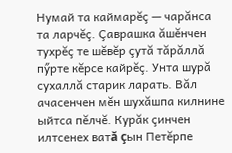Нумай та каймарĕç — чарăнса та ларчĕç. Çаврашка ăшĕнчен тухрĕç те шĕвĕр çутă тăрăллă пӳрте кĕрсе кайрĕç. Унта шурă сухаллă старик ларать. Вăл ачасенчен мĕн шухăшпа килнине ыйтса пĕлчĕ. Курăк çинчен илтсенех ватă çын Петĕрпе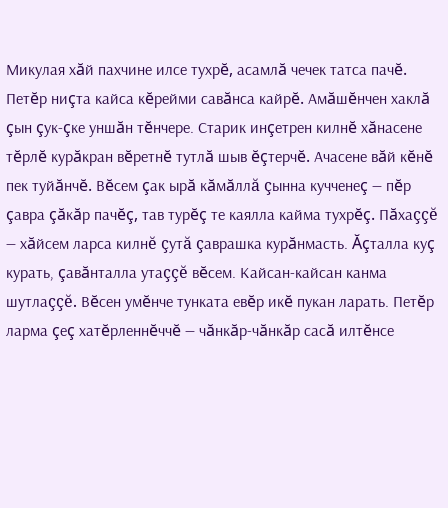Микулая хăй пахчине илсе тухрĕ, асамлă чечек татса пачĕ. Петĕр ниçта кайса кĕрейми савăнса кайрĕ. Амăшĕнчен хаклă çын çук-çке уншăн тĕнчере. Старик инçетрен килнĕ хăнасене тĕрлĕ курăкран вĕретнĕ тутлă шыв ĕçтерчĕ. Ачасене вăй кĕнĕ пек туйăнчĕ. Вĕсем çак ырă кăмăллă çынна кучченеç — пĕр çавра çăкăр пачĕç, тав турĕç те каялла кайма тухрĕç. Пăхаççĕ — хăйсем ларса килнĕ çутă çаврашка курăнмасть. Ăçталла куç курать, çавăнталла утаççĕ вĕсем. Кайсан-кайсан канма шутлаççĕ. Вĕсен умĕнче тунката евĕр икĕ пукан ларать. Петĕр ларма çеç хатĕрленнĕччĕ — чăнкăр-чăнкăр сасă илтĕнсе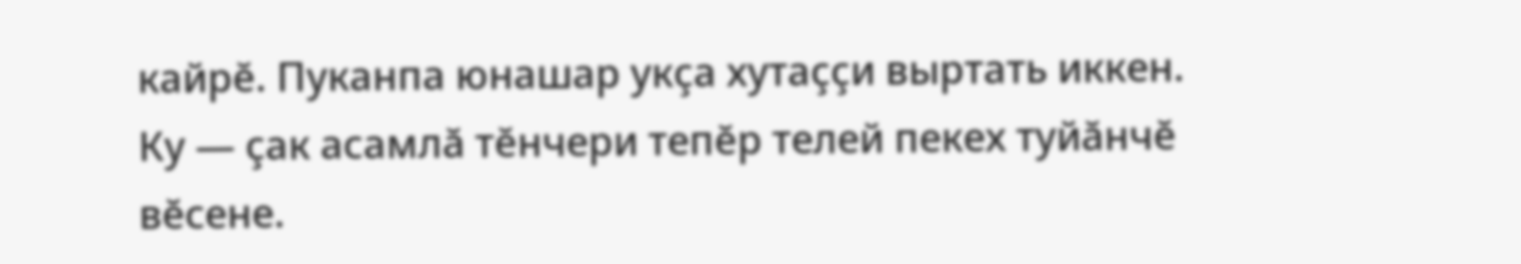кайрĕ. Пуканпа юнашар укçа хутаççи выртать иккен. Ку — çак асамлă тĕнчери тепĕр телей пекех туйăнчĕ вĕсене.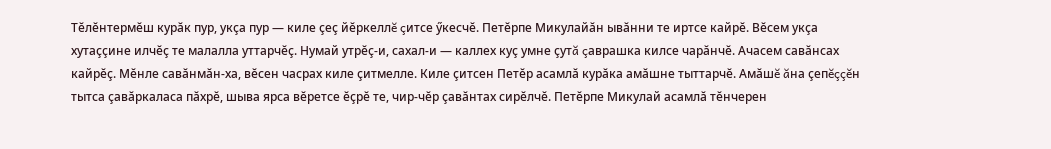Тĕлĕнтермĕш курăк пур, укçа пур — киле çеç йĕркеллĕ çитсе ӳкесчĕ. Петĕрпе Микулайăн ывăнни те иртсе кайрĕ. Вĕсем укçа хутаççине илчĕç те малалла уттарчĕç. Нумай утрĕç-и, сахал-и — каллех куç умне çутă çаврашка килсе чарăнчĕ. Ачасем савăнсах кайрĕç. Мĕнле савăнмăн-ха, вĕсен часрах киле çитмелле. Киле çитсен Петĕр асамлă курăка амăшне тыттарчĕ. Амăшĕ ăна çепĕççĕн тытса çавăркаласа пăхрĕ, шыва ярса вĕретсе ĕçрĕ те, чир-чĕр çавăнтах сирĕлчĕ. Петĕрпе Микулай асамлă тĕнчерен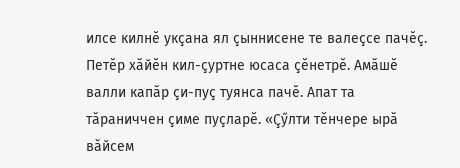илсе килнĕ укçана ял çыннисене те валеçсе пачĕç. Петĕр хăйĕн кил-çуртне юсаса çĕнетрĕ. Амăшĕ валли капăр çи-пуç туянса пачĕ. Апат та тăраниччен çиме пуçларĕ. «Çӳлти тĕнчере ырă вăйсем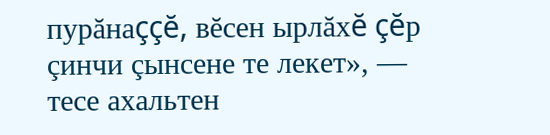пурăнаççĕ, вĕсен ырлăхĕ çĕр çинчи çынсене те лекет», — тесе ахальтен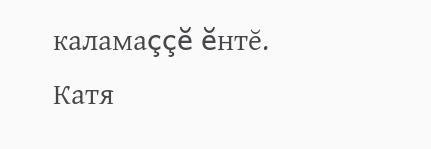каламаççĕ ĕнтĕ.
Катя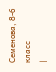Семенова, 8-б класс
|